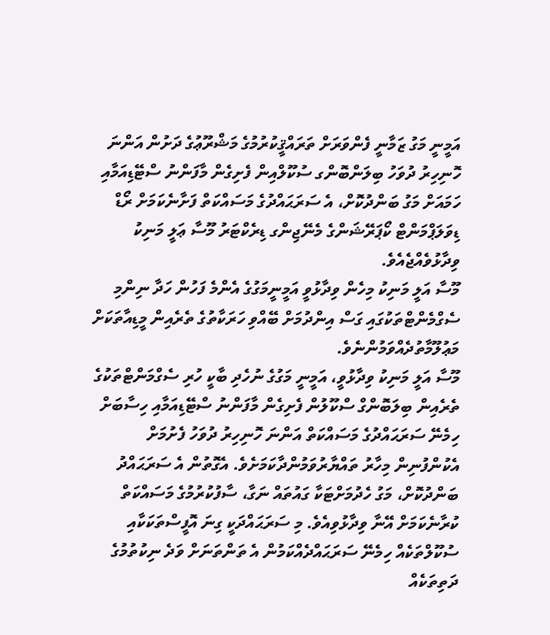އަމީނީ މަގު ޒަމާނީ ފެންވަރަށް ތަރައްޤީކުރުމުގެ މަޝްރޫޢުގެ ދަށުން އަންނަ ހޮނިހިރު ދުވަހު ބިލަންބޮންގ ސުކޫލްއިން ފެށިގެން މާފަންނު ސްޓޭޑިއަމާއި ހަމައަށް މަގު ބަންދުކޮށް، އެ ސަރަޙައްދުގެ މަސައްކަތް ފަށާނެކަމަށް ރޯޑް ޑިވަލަޕްމަންޓް ކޯޕަރޭޝަންގެ މެނޭޖިންގ ޑިރެކްޓަރު މޫސާ ޢަލީ މަނިކު ވިދާޅުވެއްޖެއެވެ.
މޫސާ އަލީ މަނިކު މިހެން ވިދާޅުވީ އަމީނީމަގުގެ އެންމެ ފަހުން ހަދާ ނިންމި ސެގްމެންޓްތަކުގައި ގަސް އިންދުމަށް ބޭއްވި ހަރަކާތުގެ ތެރެއިން މީޑިއާތަކަށް މަޢުލޫމާތުދެއްވަމުންނެވެ.
މޫސާ އަލީ މަނިކު ވިދާޅުވީ، އަމީނީ މަގުގެ ނުހެދި ބާކީ ހުރި ސެގްމަންޓްތަކުގެ ތެރެއިން ބިލަބޮންގް ސްކޫލުން ފެށިގެން މާފަންނު ސްޓޭޑިއަމާއި ހިސާބަށް ހިމެނޭ ސަރަޙައްދުގެ މަސައްކަތް އަންނަ ހޮނިހިރު ދުވަހު ފެށުމަށް އެކުންފުނިން މިހާރު ތައްޔާރުވަމުންދާކަމަށެވެ. އެގޮތުން އެ ސަރަޙައްދު ބަންދުކޮށް، މަގު ހެދުމަށްޓަކާ ގައުތައް ނަގާ، ސާފުކުރުމުގެ މަސައްކަތް ކުރާނެކަމަށް އޭނާ ވިދާޅުވިއެވެ. މި ސަރަޙައްދަކީ ގިނަ އޮފީސްތަކަކާއި ސުކޫލްތަކެއް ހިމެނޭ ސަރަޙައްދެއްކަމުން އެ ތަންތަނަށް ވަދެ ނިކުތުމުގެ ދަތިތަކެއް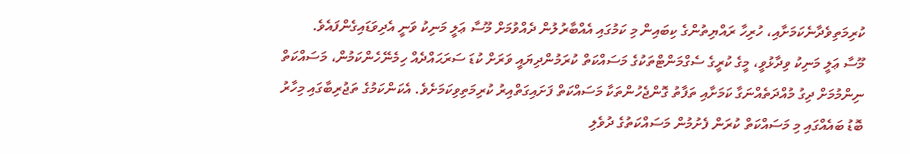ކުރިމަތިވެދާނެކަމަށާއި، ހުރިހާ ރައްޔިތުންގެ ކިބައިން މި ކަމުގައި އެއްބާރުލުން ދެއްވުމަށް މޫސާ ޢަލީ މަނިކު ވަނީ އެދިވަޑައިގެންފައެވެ.
މޫސާ ޢަލީ މަނިކު ވިދާޅުވީ، މީގެ ކުރީގެ ސެގްމަންޓްތަކުގެ މަސައްކަތް ކުރަމުންދިޔައީ ވަރަށް ކުޑަ ސަރަޙައްދެއް ހިމެނޭހެންކަމުން، މަސައްކަތް ނިންމުމަށް ދިގު މުއްދަތެއްނަގާ ކަމަށާއި ތަފާތު ގޮންޖެހުންތަކާ މަސައްކަތް ފަށައިގަތްއިރު ކުރިމަތިވިކަމަށެވެ. އެކަންކަމުގެ ތަޖުރިބާގައި މިހާރު ބޮޑު ބައެއްގައި މި މަސައްކަތް ކުރަން ފެށުމުން މަސައްކަތުގެ ދުވެލި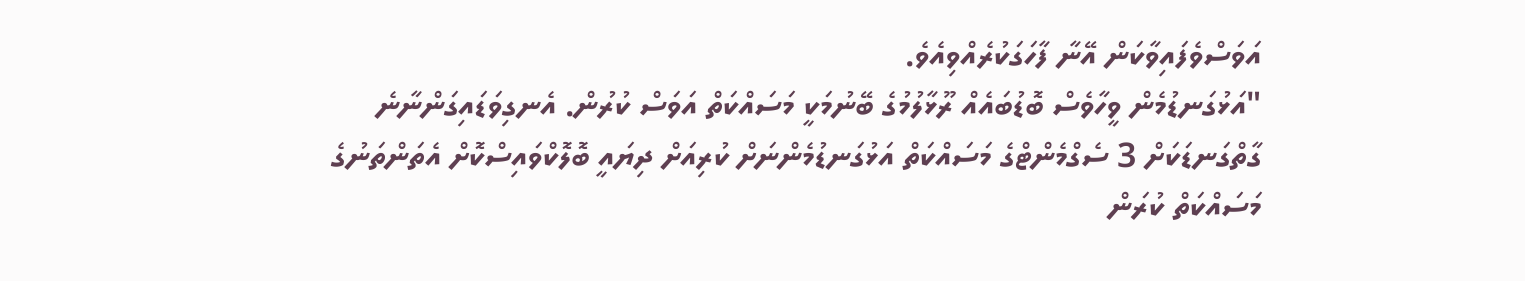އަވަސްވެފައިވާކަން އޭނާ ފާހަގަކުރެއްވިއެވެ.
"އަޅުގަނޑުމެން ވީހާވެސް ބޮޑުބައެއް ރޫޅާލުމުގެ ބޭނުމަކީ މަސައްކަތް އަވަސް ކުރުން. އެނގިވަޑައިގަންނާނެ ގާތްގަނޑަކަށް 3 ސެގްމެންޓްގެ މަސައްކަތް އަޅުގަނޑުމެންނަށް ކުރިއަށް ދިޔައީ ބޮލޮކްވައިސްކޮށް އެތަންތަނުގެ މަސައްކަތް ކުރަން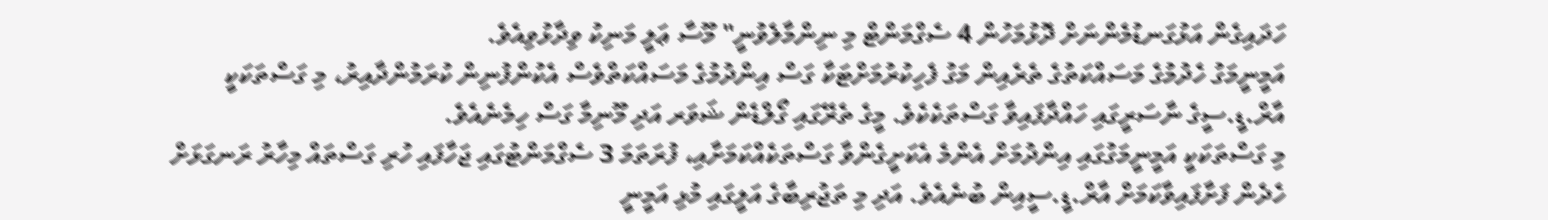ހަދައިގެން އަޅުގަނޑުމެންނަށް ދޮޅުމަހުން 4 ސެގްމަންޓް މި ނިންމާލެވުނީ" މޫސާ ޢަލީ މަނިކު ވިދާޅުވިއެވެ.
އަމީނީމަގު ހެދުމުގެ މަސައްކަތުގެ ތެރެއިން މަގު ފެހިކުރުމަށްޓަކާ ގަސް އިންދުމުގެ މަސައްކަތްވެސް އެކުންފުނިން ކުރަމުންދާއިރު، މި ގަސްތަކަކީ އާރް.ޑީ.ސީގެ ނާސަރީގައި ހައްދާފައިވާ ގަސްތަކެކެވެ. މީގެ ތެރޭގައި ގޯލްޑެން ޝަވަރ އަދި މޫނިމާ ގަސް ހިމެނެއެވެ.
މި ގަސްތަކަކީ އަމީނީމަގުގައި އިންދުމަށް އެންމެ އެކަށީގެންވާ ގަސްތަކެއްކަމަށާއި، ފުރަތަމަ 3 ސެގްމަންޓުގައި ޖަހާފައި ހުރި ގަސްތައް މިހާރު ރަނގަޅަށް ހެދެން ފަށާފައިވާކަމަށް އާރް.ޑީ.ސީއިން ބުނެއެވެ. އަދި މި ތަޖުރިބާގެ އަލީގައި މުޅި އަމީނީ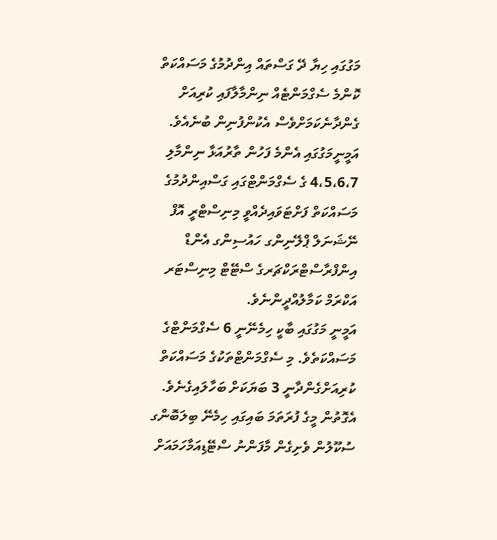މަގުގައި ހިޔާ ދޭ ގަސްތައް އިންދުމުގެ މަސައްކަތް ކޮންމެ ސެގްމަންޓެއް ނިންމާލާފައި ކުރިއަށް ގެންދާނެކަމަށްވެސް އެކުންފުނިން ބުނެއެވެ.
އަމީނީމަގުގައި އެންމެ ފަހުން ތާރުއަޅާ ނިންމާލި 4،5،6،7 ގެ ސެގްމަންޓްގައި ގަސްއިންދުމުގެ މަސައްކަތް ފަށްޓަވައިދެއްވީ މިނިސްޓްރީ އޮފް ނޭޝަނަލް ޕްލޭނިންގ ހައުސިންގ އެންޑް އިންފްރާސްޓްރަކްޗަރގެ ސްޓޭޓް މިނިސްޓަރ އަކްރަމް ކަމާލުއްދީންނެވެ.
އަމީނީ މަގުގައި ބާކީ ހިމެނޭނީ 6 ސެގްމަންޓްގެ މަސައްކަތެވެ. މި ސެގްމަންޓްތަކުގެ މަސައްކަތް ކުރިއަށްގެންދާނީ 3 ބަޔަކަށް ބަހާލައިގެނެވެ. އެގޮތުން މީގެ ފުރަތަމަ ބައިގައި ހިމެނޭ ބިލަބޮންގ ސުކޫލުން ވެށިގެން މާފަންނު ސްޓޭޑިއަމާހަމައަށް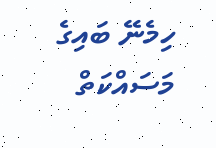ހިމެނޭ ބައިގެ މަސައްކަތް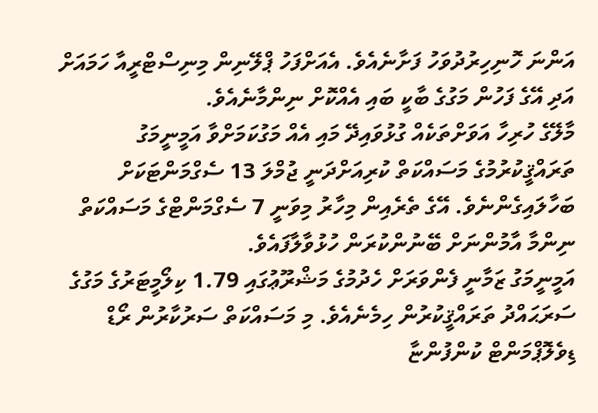އަންނަ ހޮނިހިރުދުވަހު ފަށާނެއެވެ. އެއަށްފަހު ޕްލޭނިން މިނިސްޓްރީއާ ހަމައަށް އަދި އޭގެ ފަހުން މަގުގެ ބާކީ ބައި އެއްކޮށް ނިންމާނެއެވެ.
މާލޭގެ ހުރިހާ އަވަށްތަކެއް ގުޅުވައިދޭ މައި އެއް މަގުކަމަށްވާ އަމީނީމަގު ތަރައްޤީކުރުމުގެ މަސައްކަތް ކުރިއަށްދަނީ ޖުމްލަ 13 ސެގްމަންޓަކަށް ބަހާލައިގެންނެވެ. އޭގެ ތެރެއިން މިހާރު މިވަނީ 7 ސެގްމަންޓްގެ މަސައްކަތް ނިންމާ އާމުންނަށް ބޭނުންކުރަން ހުޅުވާލާފައެވެ.
އަމީނީމަގު ޒަމާނީ ފެންވަރަށް ހެދުމުގެ މަޝްރޫޢުގައި 1.79 ކިލޯމީޓަރުގެ މަގުގެ ސަރަޙައްދު ތަރައްޤީކުރުން ހިމެނެއެވެ. މި މަސައްކަތް ސަރުކާރުން ރޯޑް ޑިވެލޮޕްމަންޓް ކުންފުންޏާ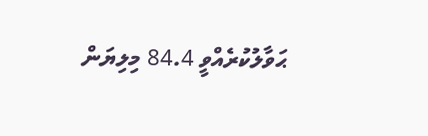ޙަވާލުކުރެއްވީ 84.4 މިލިޔަން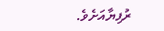ރުފިޔާއަށެވެ.